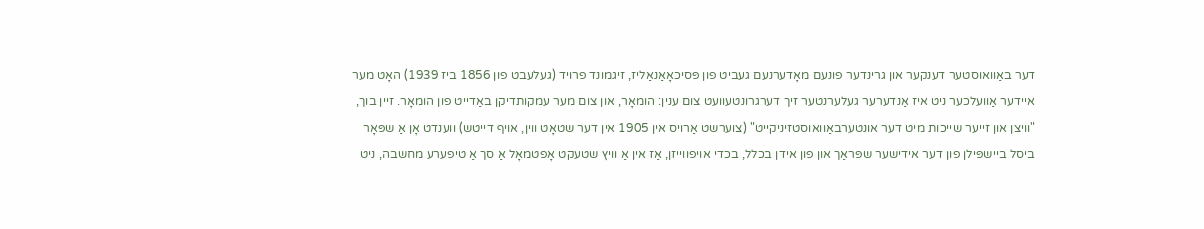דער באַוואוסטער דענקער און גרינדער פונעם מאָדערנעם געביט פון פּסיכאָאַנאַליז, זיגמונד פרויד (געלעבט פון 1856 ביז 1939) האָט מער איידער אַוועלכער ניט איז אַנדערער געלערנטער זיך דערגרונטעוועט צום ענין: הומאָר, און צום מער עמקותדיקן באַדייט פון הומאָר. זיין בוך, "וויצן און זייער שייכות מיט דער אונטערבאַוואוסטזיניקייט" (צוערשט אַרויס אין 1905 אין דער שטאָט ווין, אויף דייטש) ווענדט אָן אַ שפּאָר ביסל ביישפּילן פון דער אידישער שפּראַך און פון אידן בכלל, בכדי אויפווייזן, אַז אין אַ וויץ שטעקט אָפטמאָל אַ סך אַ טיפערע מחשבה, ניט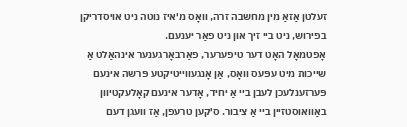זעלטן אַזאַ מין מחשבה זרה, וואָס מ'איז נוטה ניט אויסדריקן בפירוש, ניט ביי זיך און ניט פאַר יענעם.
אָפטמאָל האָט דער טיפערער, פאַרבאָרגענער אינהאַלט אַ שייכות מיט עפּעס וואָס, אַן אָנגעווייטיקטע פּרשה אינעם פּערזענלעכן לעבן ביי אַ יחיד, אָדער אינעם קאָלעקטיוון באַוואוסטזיין ביי אַ ציבור. ס'קען טרעפן, אַז וועגן דעם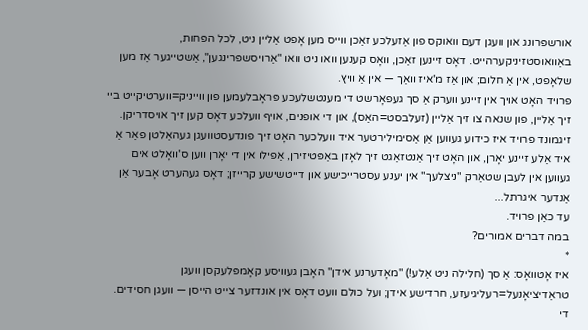אורשפּרונג און וועגן דעם וואוקס פון אַזעלכע זאַכן ווייס מען אָפט אַליין ניט, לכל הפּחות, באַוואוסטזיניקערהייט. דאָס זיינען זאַכן, וואָס קענען וואו ניט וואו "אַרויסשפּרינגען", אַשטייגער אַז מען שלאָפט, אין אַ חלום; און אַז מ'איז וואַך — אין אַ וויץ.
פרויד האָט אויך אין זיינע ווערק אַ סך געפאָרשט די מענטשלעכע פּראָבלעמען פון ווייניק=ווערטיקייט ביי זיך אַליין, פון שנאה צו זיך אַליין (זעלבסט=האַס), און די אופנים, אויף וועלכע דאָס קען זיך אויסדריקן.
זיגמונד פרויד איז כידוע געווען אַן אַסימילירטער איד וועלכער האָט זיך פונדעסטוועגן געהאַלטן פאַר אַ איד אַלע זיינע יאָרן, און האָט זיך אַנטזאַגט זיך לאָזן באַפּטיזירן, אַפילו אין די יאָרן ווען ס'וואָלט אים געווען אין לעבן שטאַרק "ניצלעך" אין יענע עסטרייכישע און דייטשישע קרייזן; דאָס געהערט אָבער אַן אַנדער איגרתל...
עד כאַן פרויד.
במה דברים אמורים?
*
איז אָטוואָס: אַ סך (חלילה ניט אַלע!) "מאָדערנע אידן" האָבן געוויסע קאָמפּלעקסן וועגן טראַדיציאָנעל=רעליגיעזע, חרדישע אידן; ועל כולם וועט דאָס אין אונדזער צייט הייסן — וועגן חסידים. די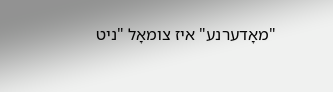"מאָדערנע" איז צומאָל "ניט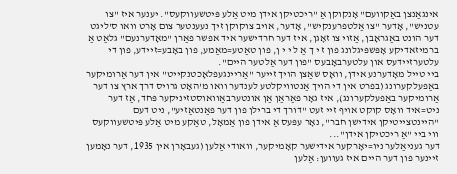אינגאַנצן באַקוועם" אָנקוקן אַ "ריכטיקן אידן מיט אַלע פּיטשעווקעס". יענער איז "צו עטניש", אָדער "צו אַלטפרענקיש", אָדער, אויב צוקוקן זיך נעענטער צום אָרט וואו ס'ליגט דער הונט באַגראָבן, אַזוי צו זאָגן, איז דער חרדישער איד אפשר פאַרן "מאָדערנעם" גלאַט אַ ברמיזאדיקע אָפּשפּיגלונג פון ז י ך אַ ל י י ן, פון טאַטע=מאַמע, פון באָבע=זיידע, פון די עלטערזיידעס און עלטערבאָבעס "פון דער אַלטער היים".
ביי טייל מאָדערנע אידן, וואָס שאַצן הויך זייער "אַריינגעפלאָכטנקייט" אין דער אַרומיקער באַפעלקערונג (בפרט אין די הויך אַנטוויקלטע לענדער וואו מ'האָט גרויס דרך ארץ צו דער אַרומיקער באַפעלקערונג), איז גאָר פאַראַן אַן אונטערבאַוואוסטזיניקער פּחד, אַז דער ניט=איד וואָס קוקט אויף זיי זעט "דורך די ברילן פון דער פאַנטאַזיע", ניט דעם "היינטצייטיקן אידישן חבר", נאָר עפּעס אַ אידן פון אַמאָל, טאַקע מיט אַלע פּיטשעווקעס ווי ביי "אַ ריכטיקן אידן"...
דער געניאַלער ניו=יאָרקער אידישער קאָמיקער, וואודי אַלען (געבאָרן אין 1935, דער נאָמען זיינער פון דער היים איז געווען: אַלען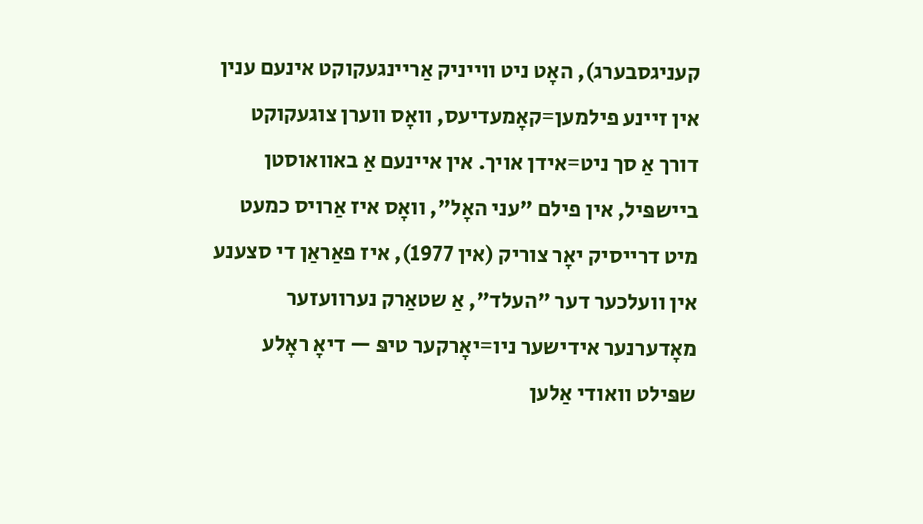קעניגסבערג), האָט ניט ווייניק אַריינגעקוקט אינעם ענין אין זיינע פילמען=קאָמעדיעס, וואָס ווערן צוגעקוקט דורך אַ סך ניט=אידן אויך. אין איינעם אַ באוואוסטן ביישפּיל, אין פילם "עני האָל", וואָס איז אַרויס כמעט מיט דרייסיק יאָר צוריק (אין 1977), איז פאַראַן די סצענע אין וועלכער דער "העלד", אַ שטאַרק נערוועזער מאָדערנער אידישער ניו=יאָרקער טיפּ — דיאָ ראָלע שפּילט וואודי אַלען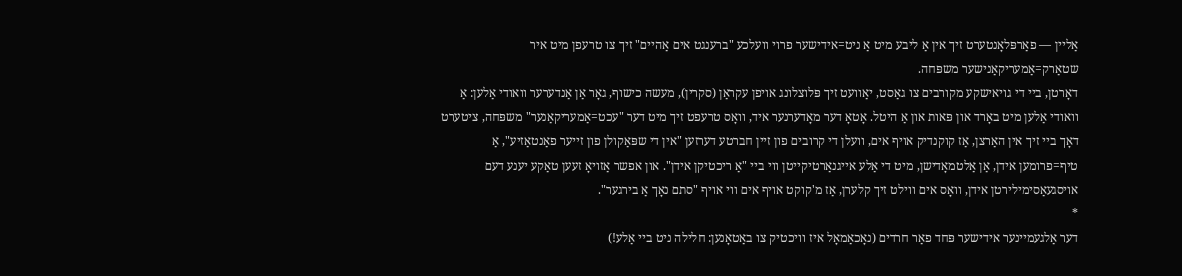אַליין — פאַרפּלאָנטערט זיך אין אַ ליבע מיט אַ ניט=אידישער פרוי וועלכע "ברענגט אים אַהיים" זיך צו טרעפן מיט איר שטאַרק=אַמעריקאַנישער משפּחה.
דאָרטן, ביי די גויאישקע מקורבים צו גאַסט, יאַוועט זיך פּלוצלונג אויפן עקראַן (סקרין), מעשה כישוף, גאָר אַן אַנדערער וואודי אַלען: אַ וואודי אַלען מיט באָרד און פּאות און אַ היטל. אָטאָ דער מאָדערנער איד, וואָס טרעפט זיך מיט דער "עכט=אַמעריקאַנער" משפּחה, ציטערט דאָך ביי זיך אין האַרצן, אַז קוקנדיק אויף אים, וועלן די קרובים פון זיין חברטע דערזען "אין די שפּאַקולן פון זייער פאַנטאַזיע", אַ טיף=פרומען אידן, אַן אַלטמאָדישן, מיט די אַלע אייגנאַרטיקייטן ווי ביי "אַ ריכטיקן אידן". און אפשר אַזויאָ זעען טאַקע יענע דעם אויסגעאַסימילירטן אידן, וואָס אים ווילט זיך קלערן, אַז מ'קוקט אויף אים ווי אויף "סתם נאָך אַ בירגער".
*
דער אַלגעמיינער אידישער פּחד פאַר חרדים (נאָכאַמאָל איז וויכטיק צו באַטאָנען: חלילה ניט ביי אַלע!)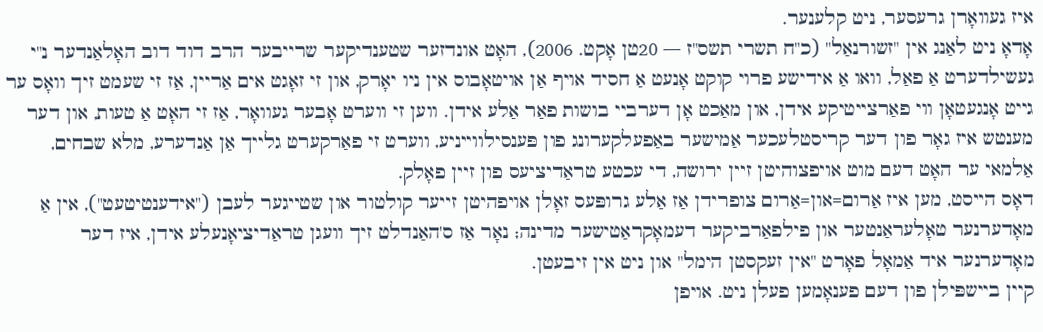איז געוואָרן גרעסער, ניט קלענער.
אָדאָ ניט לאַנג אין "זשורנאַל" (כ"ח תשרי תשס"ז — 20טן אָקט. 2006), האָט אונדזער שטענדיקער שרייבער הרב דוד דוב האָלאַנדער נ"י געשילדערט אַ פאַל, וואו אַ אידישע פרוי קוקט אָנעט אַ חסיד אויף אַן אויטאָבוס אין ניו יאָרק, און זי זאָגט אים אַריין, אַז זי שעמט זיך וואָס ער גייט אָנגעטאָן ווי פאַרצייטיקע אידן, און מאַכט אָן דערביי בושות פאַר אַלע אידן. ווען זי ווערט אָבער געוואָר, אַז זי האָט אַ טעות, און דער מענטש איז גאָר פון דער קריסטלעכער אַמישער באַפעלקערונג פון פּענסילווייניע, ווערט זי פאַרקערט גלייך אַן אַנדערע, מלא שבחים, אַלמאי ער האָט דעם מוט אויפצוהיטן זיין ירושה, די עכטע טראַדיציעס פון זיין פאָלק.
דאָס הייסט, מען איז אַרום=און=אַרום צופרידן אַז אַלע גרופּעס זאָלן אויפהיטן זייער קולטור און שטייגער לעבן ("אידענטיטעט"), אין אַ מאָדערנער טאָלעראַנטער און פילפאַרביקער דעמאָקראַטישער מדינה; נאָר אַז ס'האַנדלט זיך וועגן טראַדיציאָנעלע אידן, איז דער מאָדערנער איד אַמאָל פאָרט "אין זעקסטן הימל" און ניט אין זיבעטן.
קיין ביישפּילן פון דעם פענאָמען פעלן ניט. אויפן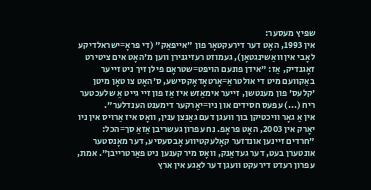שפּיץ מעסער:
אין 1993, האָט דער דירעקטאָר פון "אייפּאַק" (די פּראָ=ישראלדיקע לאָבי אין וואַשינגטאָן), געמוזט רעזיגנירן ווען מ'האָט אים ציטירט זאָגנדיק, אַז: "אידן פונעם הויפּט=שטראָם פילן זיך ניט זייער באַקוועם מיט די אולטראַ=אָרטאָדאָקסישע, ס'האָט צו טאָן מיטן 'קלעס' פון מענטשן, זייער אימאַזש איז אַז פון זיי גייט אַ שלעכטער ריח (...) עפּעס חסידים און ניו=יאָרקער דימענט הענדלער".
אין אַ גאָר וויכטיקן בוך וועגן דעם גאַנצן ענין, וואָס איז אַרויס אין ניו יאָרק אין 2003, האָט פּראָפ. נח עפרון געשריבן אַזאַ סך=הכל: "חרדים זיינען אונדזער קאָלעקטיווע אָבסעסיע, דער מאָנסטער אונטערן בעט, דער געדאַנק, וואָס מיר קענען ניט פאַרטרייבן". אמת, עפרון רעדט דירעקט וועגן דער לאַגע אין ארץ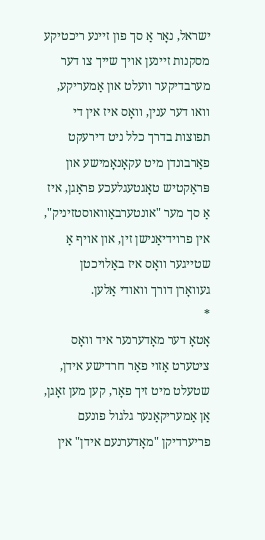ישראל, נאָר אַ סך פון זיינע ריכטיקע מסקנות זיינען אויך שייך צו דער מערבדיקער וועלט און אַמעריקע, וואו דער ענין, וואָס איז אין די תפוצות בדרך כלל ניט דירעקט פאַרבונדן מיט עקאָנאָמישע און פּראַקטיש טאָגטעגלעכע פראַגן, איז אַ סך מער "אונטערבאַוואוסטזיניק", אין פרוידיאַנישן זין, און אויף אַ שטייגער וואָס איז באַלויכטן געוואָרן דורך וואודי אַלען.
*
אָטאָ דער מאָדערנער איד וואָס ציטערט אַזוי פאַר חרדישע אידן, שטעלט מיט זיך פאָר, קען מען זאָגן, אַן אַמעריקאַנער גלגול פונעם פריערדיקן "מאָדערנעם אידן" אין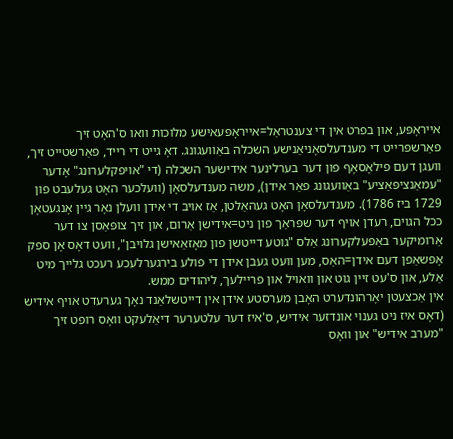אייראָפּע, און בפרט אין די צענטראַל=אייראָפּעאישע מלוכות וואו ס'האָט זיך פאַרשפּרייט די מענדעלסאָניאַנישע השכלה באַוועגונג. דאָ גייט די רייד, פאַרשטייט זיך, וועגן דעם פילאָסאָף פון דער בערלינער אידישער השכלה (די "אויפקלערונג" אָדער "עמאַנציפּאַציע" באַוועגונג פאַר אידן), משה מענדעלסאָן (וועלכער האָט געלעבט פון 1729 ביז 1786). מענדעלסאָן האָט געהאַלטן, אַז אויב די אידן וועלן נאָר גיין אָנגעטאָן ככל הגוים, רעדן אויף דער שפּראַך פון ניט=אידישן אַרום, און זיך צופּאַסן צו דער אַרומיקער באַפעלקערונג אַלס "גוטע דייטשן פון מאָזאַאישן גלויבן", וועט דאָס אָן ספק אָפּשאַפן דעם אידן=האַס, מען וועט געבן אידן די פולע בירגערלעכע רעכט גלייך מיט אַלע, און ס'עט זיין גוט און וואויל און פריילעך, ליהודים ממש.
אין אַכצעטן יאָרהונדערט האָבן מערסטע אידן אין דייטשלאַנד נאָך גערעדט אויף אידיש (דאָס איז ניט גענוי אונדזער אידיש, ס'איז דער עלטערער דיאַלעקט וואָס רופט זיך "מערב אידיש" און וואָס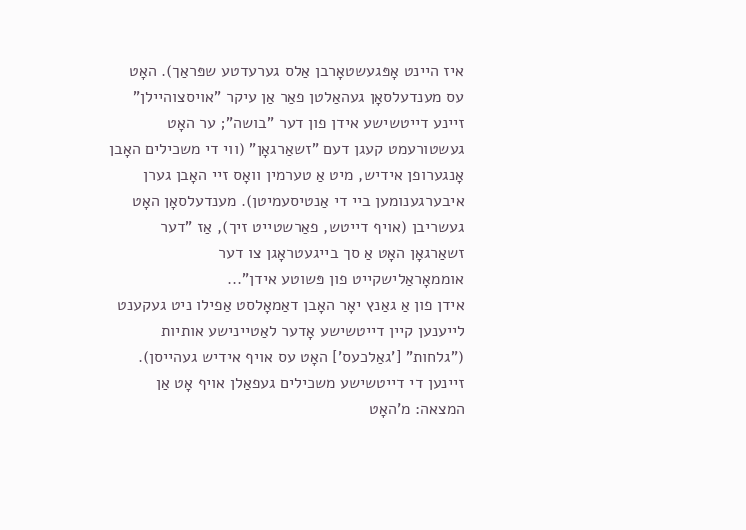איז היינט אָפּגעשטאָרבן אַלס גערעדטע שפּראַך). האָט עס מענדעלסאָן געהאַלטן פאַר אַן עיקר "אויסצוהיילן" זיינע דייטשישע אידן פון דער "בושה"; ער האָט געשטורעמט קעגן דעם "זשאַרגאָן" (ווי די משכילים האָבן אָנגערופן אידיש, מיט אַ טערמין וואָס זיי האָבן גערן איבערגענומען ביי די אַנטיסעמיטן). מענדעלסאָן האָט געשריבן (אויף דייטש, פאַרשטייט זיך), אַז "דער זשאַרגאָן האָט אַ סך בייגעטראָגן צו דער אוממאָראַלישקייט פון פּשוטע אידן"...
אידן פון אַ גאַנץ יאָר האָבן דאַמאָלסט אַפילו ניט געקענט לייענען קיין דייטשישע אָדער לאַטיינישע אותיות ("גלחות" ['גאַלכעס'] האָט עס אויף אידיש געהייסן). זיינען די דייטשישע משכילים געפאַלן אויף אָט אַן המצאה: מ'האָט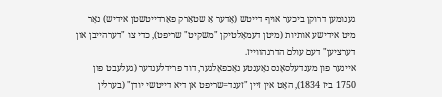גענומען דרוקן ביכער אויף דייטש (אָדער אַ שטאַרק פאַרדייטשטן אידיש) נאָר מיט אידישע אותיות (מיטן דעמאָלטיקן "משקיט" שריפט), כדי צו "דערהייבן און דערציען" דעם עולם הדרגהווייז.
איינער פון מענדעלסאָנס נאָענטע נאָכפאָלגער, דוד פרידלענדער (געלעבט פון 1750 ביז 1834), האָט אין זיין "זענד=שריפט אן דיא דייטשי יודן" (בערלין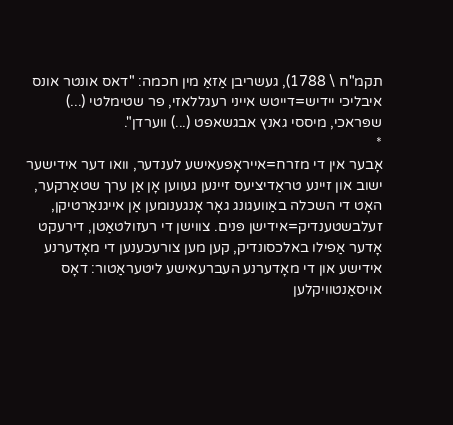תקמ"ח \ 1788), געשריבן אַזאַ מין חכמה: "דאס אונטר אונס איבליכי יידיש=דייטש אייני רעגללאזי, פר שטימלטי (...) שפּראכי, מיססי גאנץ אבגשאפט (...) ווערדן".
*
אָבער אין די מזרח=אייראָפּעאישע לענדער, וואו דער אידישער ישוב און זיינע טראַדיציעס זיינען געווען אָן אַן ערך שטאַרקער, האָט די השכלה באַוועגונג גאָר אָנגענומען אַן אייגנאַרטיקן, זעלבשטענדיק=אידישן פּנים. צווישן די רעזולטאַטן, דירעקט אָדער אַפילו באלכסונדיק, קען מען צורעכענען די מאָדערנע אידישע און די מאָדערנע העברעאישע ליטעראַטור: דאָס אויסאַנטוויקלען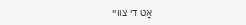אָט די צוויי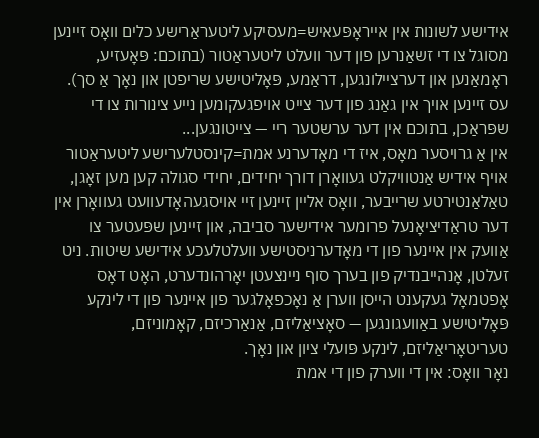אידישע לשונות אין אייראָפּעאיש=מעסיקע ליטעראַרישע כלים וואָס זיינען מסוגל צו די זשאַנרען פון דער וועלט ליטעראַטור (בתוכם: פּאָעזיע, ראָמאַנען און דערציילונגען, דראַמע, פּאָליטישע שריפטן און נאָך אַ סך). עס זיינען אויך אין גאַנג פון דער צייט אויפגעקומען נייע צינורות צו די שפּראַכן, בתוכם אין דער ערשטער ריי — צייטונגען...
אין אַ גרויסער מאָס, איז די מאָדערנע אמת=קינסטלערישע ליטעראַטור אויף אידיש אַנטוויקלט געוואָרן דורך יחידים, יחידי סגולה קען מען זאָגן, טאַלאַנטירטע שרייבער, וואָס אליין זיינען זיי אויסגעהאָדעוועט געוואָרן אין דער טראַדיציאָנעל פרומער אידישער סביבה, און זיינען שפּעטער צו אַוועק אין איינער פון די מאָדערניסטישע וועלטלעכע אידישע שיטות. ניט זעלטן, אָנהייבנדיק פון בערך סוף ניינצעטן יאָרהונדערט, האָט דאָס אָפטמאָל געקענט הייסן ווערן אַ נאָכפאָלגער פון איינער פון די לינקע פּאָליטישע באַוועגונגען — סאָציאַליזם, אַנאַרכיזם, קאָמוניזם, טעריטאָריאַליזם, לינקע פּועלי ציון און נאָך.
נאָר וואָס: אין די ווערק פון די אמת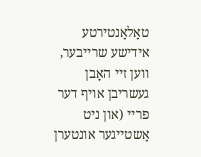טאַלאַנטירטע אידישע שרייבער, ווען זיי האָבן געשריבן אויף דער פריי (און ניט אַשטייגער אונטערן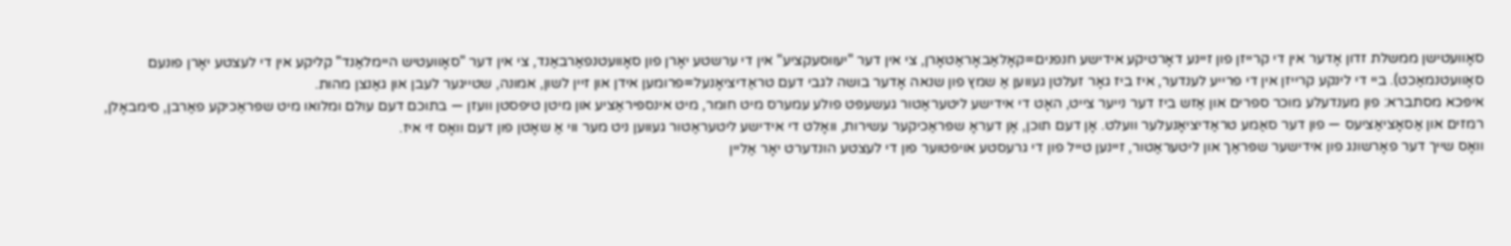סאָוועטישן ממשלת זדון אָדער אין די קרייזן פון זיינע דאָרטיקע אידישע חנפנים=קאָלאַבאָראַטאָרן, צי אין דער "יעווסעקציע" אין די ערשטע יאָרן פון סאָוועטנפאַרבאַנד, צי אין דער "סאָוועטיש היימלאַנד" קליקע אין די לעצטע יאָרן פונעם סאָוועטנמאַכט). ביי די לינקע קרייזן אין די פרייע לענדער, איז ביז גאָר זעלטן געווען אַ שמץ פון שנאה אָדער בושה לגבי דעם טראַדיציאָנעל=פרומען אידן און זיין לשון, אמונה, שטייגער לעבן און גאַנצן מהות.
איפּכא מסתברא: פון מענדעלע מוכר ספרים און אַזש ביז דער נייער צייט, האָט די אידישע ליטעראַטור געשעפּט פולע עמערס מיט חומר, מיט אינספּיראַציע און מיטן טיפסטן וועזן — בתוכם דעם עולם ומלואו מיט שפּראַכיקע פאַרבן, סימבאָלן, רמזים און אַסאָציאַציעס — פון דער סאַמע טראַדיציאָנעלער וועלט. אָן דעם תוכן, אָן דעראָ שפּראַכיקער עשירות, וואָלט די אידישע ליטעראַטור געווען ניט מער ווי אַ שאָטן פון דעם וואָס זי איז.
וואָס שייך דער פאָרשונג פון אידישער שפּראַך און ליטעראַטור, זיינען טייל פון די גרעסטע אויפטוער פון די לעצטע הונדערט יאָר אַליין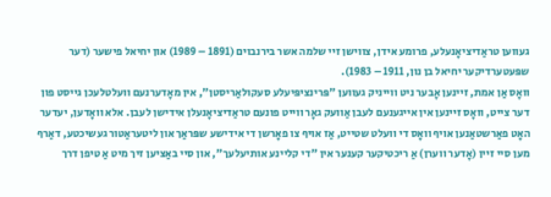געווען טראַדיציאָנעלע, פרומע אידן, צווישן זיי שלמה אשר בירנבוים (1891 – 1989) און יחיאל פישער (דער שפּעטערדיקער יחיאל בן נון, 1911 – 1983).
וואָס אַן אמת, זיינען אָבער ניט ווייניק געווען "פּרינציפּיעלע סעקולאַריסטן", אין מאָדערנעם וועלטלעכן גייסט פון דער צייט, וואָס זיינען אין אייגענעם לעבן אַוועק גאָר ווייט פונעם טראַדיציאָנעלן אידישן לעבן. אלא וואָדען, יעדער האָט פאַרשטאַנען אויף וואָס די וועלט שטייט, אַז אויף צו פאָרשן די אידישע שפּראַך און ליטעראַטור געשיכטע, דאַרף מען סיי זיין (אָדער ווערן) אַ ריכטיקער קענער אין "די קליינע אותיעלעך", און סיי באַציען זיך מיט אַ טיפן דרך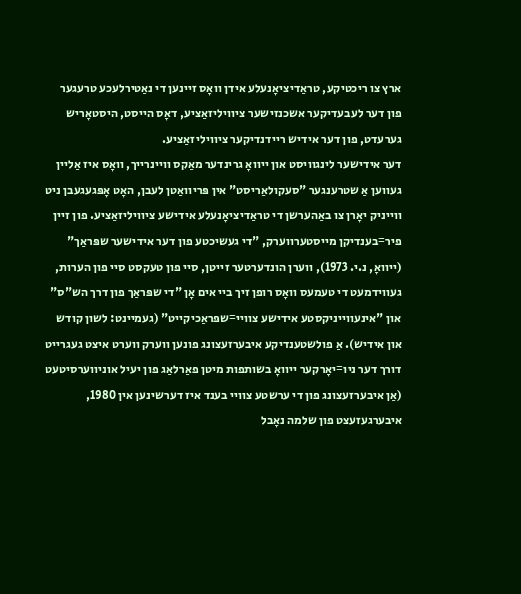ארץ צו ריכטיקע, טראַדיציאָנעלע אידן וואָס זיינען די נאַטירלעכע טרעגער פון דער לעבעדיקער אשכנזישער ציוויליזאַציע, דאָס הייסט, היסטאָריש גערעדט, פון דער אידיש ריידנדיקער ציוויליזאַציע.
דער אידישער לינגוויסט און ייוואָ גרינדער מאַקס וויינרייך, וואָס איז אַליין געווען אַ שטרענגער "סעקולאַריסט" אין פּריוואַטן לעבן, האָט אָפּגעגעבן ניט ווייניק יאָרן צו באַהערשן די טראַדיציאָנעלע אידישע ציוויליזאַציע. פון זיין פיר=בענדיקן מייסטערווערק, "די געשיכטע פון דער אידישער שפּראַך" (ייוואָ, נ.י. 1973), ווערן הונדערטער זייטן, סיי פון טעקסט סיי פון הערות, געווידמעט די טעמעס וואָס רופן זיך ביי אים אָן "די שפּראַך פון דרך הש"ס" און "אינעווייניקסטע אידישע צוויי=שפּראַכיקייט" (געמיינט: לשון קודש און אידיש). אַ פולשטענדיקע איבערזעצונג פונען ווערק ווערט איצט געגרייט דורך דער ניו=יאָרקער ייוואָ בשותפות מיטן פאַרלאַג פון יעיל אוניווערסיטעט (אַן איבערזעצונג פון די ערשטע צוויי בענד איז דערשינען אין 1980, איבערגעזעצט פון שלמה נאָבל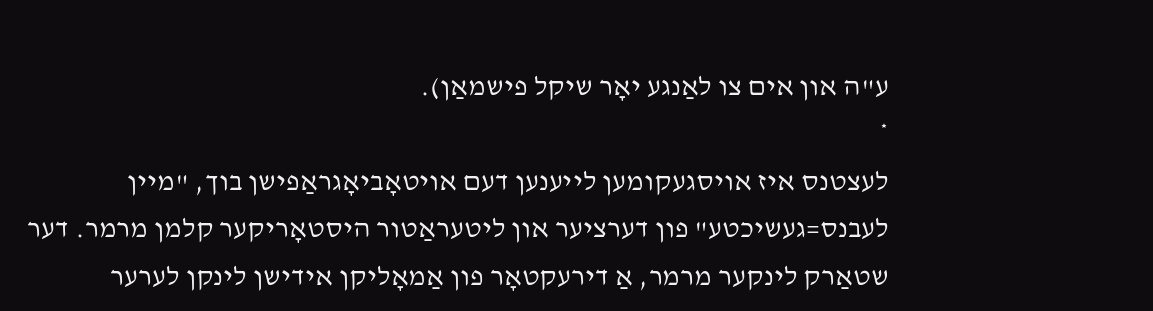ע"ה און אים צו לאַנגע יאָר שיקל פישמאַן).
*
לעצטנס איז אויסגעקומען לייענען דעם אויטאָביאָגראַפישן בוך, "מיין לעבנס=געשיכטע" פון דערציער און ליטעראַטור היסטאָריקער קלמן מרמר. דער שטאַרק לינקער מרמר, אַ דירעקטאָר פון אַמאָליקן אידישן לינקן לערער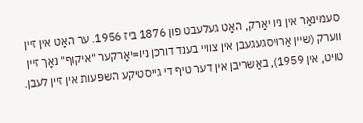סעמינאַר אין ניו יאָרק, האָט געלעבט פון 1876 ביז 1956. ער האָט אין זיין ווערק (שיין אַרויסגעגעבן אין צוויי בענד דורכן ניו=יאָרקער "איקוף" נאָך זיין טויט, אין 1959), באַשריבן אין דער טיף די גייסטיקע השפּעות אין זיין לעבן.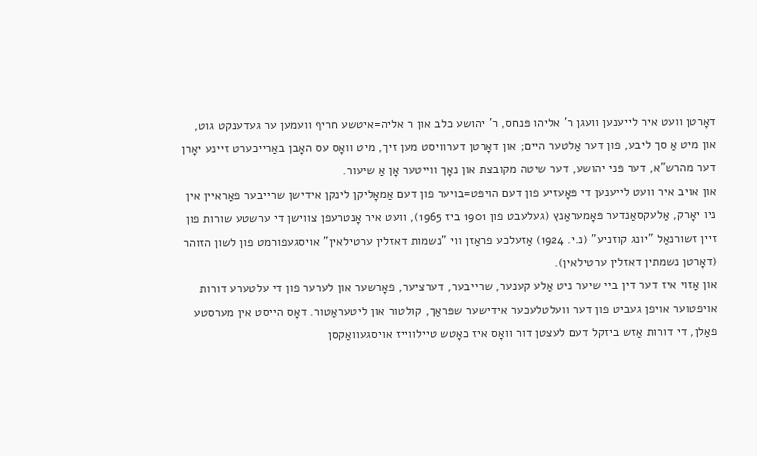דאָרטן וועט איר לייענען וועגן ר' אליהו פּנחס, ר' יהושע כלב און ר אליה=איטשע חריף וועמען ער געדענקט גוט, און מיט אַ סך ליבע, פון דער אַלטער היים; און דאָרטן דערוויסט מען זיך, מיט וואָס עס האָבן באַרייכערט זיינע יאָרן דער מהרש"א, דער פּני יהושע, דער שיטה מקובצת און נאָך ווייטער אָן אַ שיעור.
און אויב איר וועט לייענען די פּאָעזיע פון דעם הויפּט=בויער פון דעם אַמאָליקן לינקן אידישן שרייבער פאַראיין אין ניו יאָרק, אַלעקסאַנדער פּאָמעראַנץ (געלעבט פון 1901 ביז 1965), וועט איר אָנטרעפן צווישן די ערשטע שורות פון זיין זשורנאַל "יונג קוזניע" (נ.י. 1924) אַזעלכע פראַזן ווי "נשמות דאזלין ערטילאין" אויסגעפורמט פון לשון הזוהר (דאָרטן נשמתין דאזלין ערטילאין).
און אַזוי איז דער דין ביי שיער ניט אַלע קענער, שרייבער, דערציער, פאָרשער און לערער פון די עלטערע דורות אויפטוער אויפן געביט פון דער וועלטלעכער אידישער שפּראַך, קולטור און ליטעראַטור. דאָס הייסט אין מערסטע פאַלן, די דורות אַזש ביזקל דעם לעצטן דור וואָס איז כאָטש טיילווייז אויסגעוואַקסן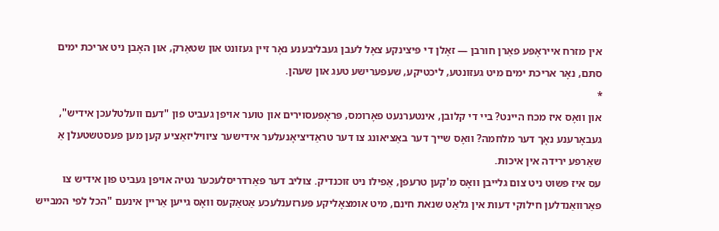אין מזרח אייראָפּע פאַרן חורבן — זאָלן די פּיצינקע צאָל לעבן געבליבענע נאָר זיין געזונט און שטאַרק, און האָבן ניט אריכת ימים סתם, נאָר אריכת ימים מיט געזונטע, ליכטיקע, שעפערישע טעג און שעהן.
*
און וואָס איז מכח היינט? ביי די קלובן, אינטערנעט פאָרומס, פּראָפעסוירים און טוער אויפן געביט פון "דעם וועלטלעכן אידיש", געבאָרענע נאָך דער מלחמה? וואָס שייך דער באַציאונג צו דער טראַדיציאָנעלער אידישער ציוויליזאַציע קען מען פעסטשטעלן אַ שאַרפע ירידה אין איכות.
עס איז פּשוט ניט צום גלייבן וואָס מ'קען טרעפן, אַפילו ניט זוכנדיק. צוליב דער פאַרדריסלעכער נטיה אויפן געביט פון אידיש צו פאַרוואַנדלען חילוקי דעות אין גלאַט שנאת חינם, מיט אומצאָליקע פּערזענלעכע אַטאַקעס וואָס גייען אַריין אינעם "הכל לפי המבייש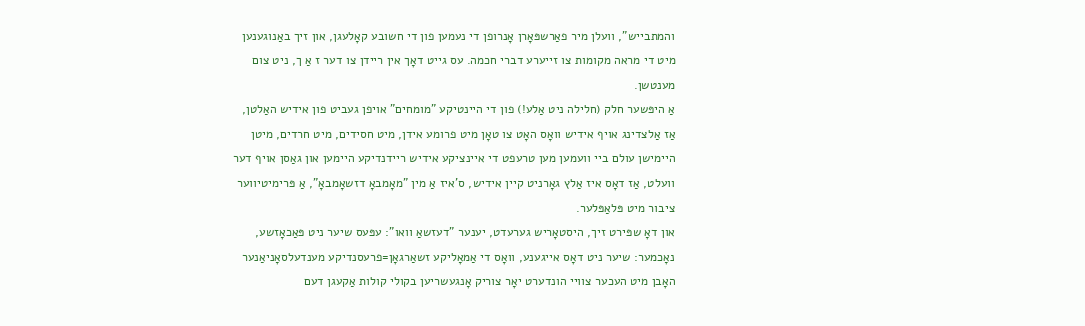והמתבייש", וועלן מיר פאַרשפּאָרן אָנרופן די נעמען פון די חשובע קאָלעגן, און זיך באַנוגענען מיט די מראה מקומות צו זייערע דברי חכמה. עס גייט דאָך אין ריידן צו דער ז אַ ך, ניט צום מענטשן.
אַ היפּשער חלק (חלילה ניט אַלע!) פון די היינטיקע "מומחים" אויפן געביט פון אידיש האַלטן, אַז אַלצדינג אויף אידיש וואָס האָט צו טאָן מיט פרומע אידן, מיט חסידים, מיט חרדים, מיטן היימישן עולם ביי וועמען מען טרעפט די איינציקע אידיש ריידנדיקע היימען און גאַסן אויף דער וועלט, אַז דאָס איז אַלץ גאָרניט קיין אידיש, ס'איז אַ מין "מאָמבאָ דזשאָמבאָ", אַ פּרימיטיווער ציבור מיט פּלאַפּלער.
און דאָ שפּירט זיך, היסטאָריש גערעדט, יענער "דעזשאַ וואו": עפּעס שיער ניט פּאַכאָזשע, נאָכמער: שיער ניט דאָס אייגענע, וואָס די אַמאָליקע זשאַרגאָן=פרעסנדיקע מענדעלסאָניאַנער האָבן מיט העכער צוויי הונדערט יאָר צוריק אָנגעשריען בקולי קולות אַקעגן דעם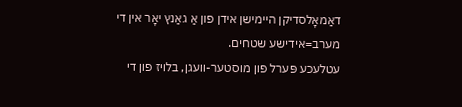דאַמאָלסדיקן היימישן אידן פון אַ גאַנץ יאָר אין די מערב=אידישע שטחים.
עטלעכע פּערל פון מוסטער-וועגן, בלויז פון די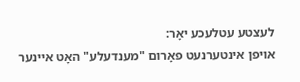לעצטע עטלעכע יאָר:
אויפן אינטערנעט פאָרום "מענדעלע" האָט איינער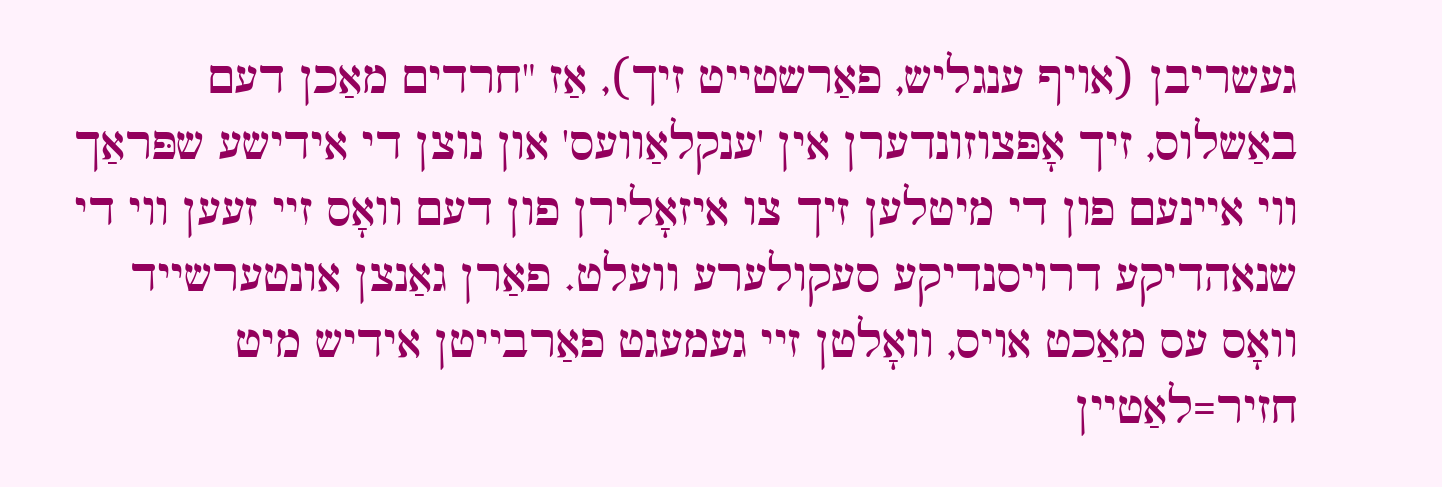געשריבן (אויף ענגליש, פאַרשטייט זיך), אַז "חרדים מאַכן דעם באַשלוס, זיך אָפּצוזונדערן אין 'ענקלאַוועס' און נוצן די אידישע שפּראַך ווי איינעם פון די מיטלען זיך צו איזאָלירן פון דעם וואָס זיי זעען ווי די שנאהדיקע דרויסנדיקע סעקולערע וועלט. פאַרן גאַנצן אונטערשייד וואָס עס מאַכט אויס, וואָלטן זיי געמעגט פאַרבייטן אידיש מיט חזיר=לאַטיין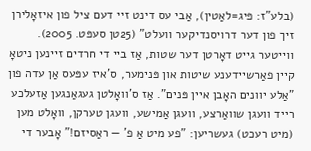(בלע"ז: פּיג=לאַטין), אַבי עס דינט זיי דעם ציל פון איזאָלירן זיך פון דער דרויסנדיקער וועלט" (25טן סעפּט. 2005). ווייטער גייט דאָרטן דער שטות, אַז ביי די חרדים זיינען ניטאָ קיין פאַרשיידענע שיטות און פּנימער, ס'איז עפּעס אַן עדה פון "אַלע יוונים האָבן איין פּנים". אַז ס'וואָלטן געגאַנגען אַזעלכע רייד וועגן שוואַרצע, וועגן אַמישע, וועגן טערקן, וואָלט מען (מיט רעכט) געשריען: "פע מיט אַ פ' — ראַסיזם!" אָבער די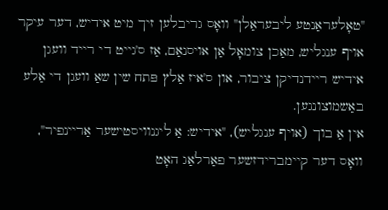"טאָלעראַנטע ליבעראַלן" וואָס גריבלען זיך מיט אידיש, דער עיקר אויף ענגליש, מאַכן צומאָל אַן אויסנאַם, אַז ס'גייט די רייד וועגן אידיש ריידנדיקן ציבור, און ס'איז אַלץ פּתח שין שאַ וועגן די אַלע באַשמוצונגען.
אין אַ בוך (אויף ענגליש), "אידיש: אַ ליגנוויסטישער אַריינפיר", וואָס דער קיימברידזשער פאַרלאַג האָט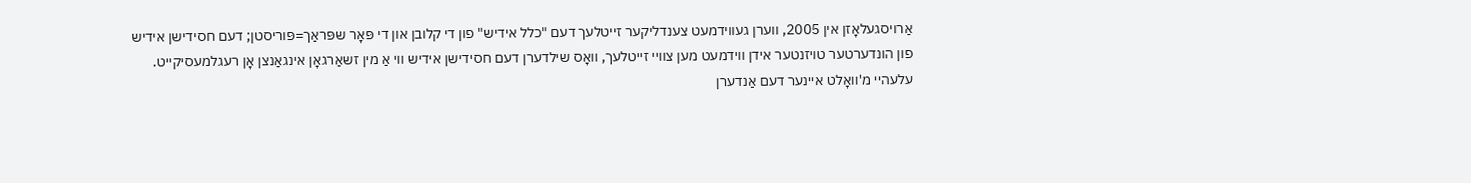אַרויסגעלאָזן אין 2005, ווערן געווידמעט צענדליקער זייטלעך דעם "כלל אידיש" פון די קלובן און די פּאָר שפּראַך=פּוריסטן; דעם חסידישן אידיש פון הונדערטער טויזנטער אידן ווידמעט מען צוויי זייטלעך, וואָס שילדערן דעם חסידישן אידיש ווי אַ מין זשאַרגאָן אינגאַנצן אָן רעגלמעסיקייט. עלעהיי מ'וואָלט איינער דעם אַנדערן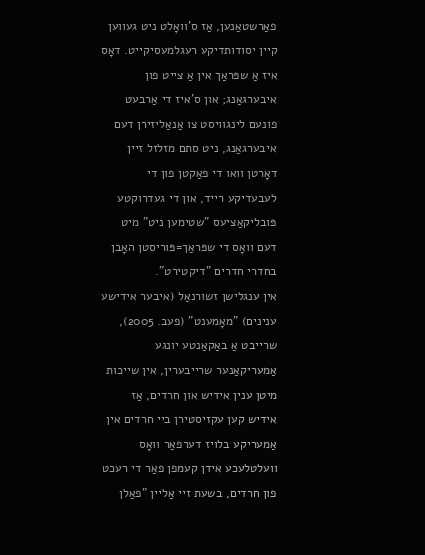פאַרשטאַנען, אַז ס'וואָלט ניט געווען קיין יסודותדיקע רעגלמעסיקייט. דאָס איז אַ שפּראַך אין אַ צייט פון איבערגאַנג; און ס'איז די אַרבעט פונעם לינגוויסט צו אַנאַליזירן דעם איבערגאַנג, ניט סתם מזלזל זיין דאָרטן וואו די פאַקטן פון די לעבעדיקע רייד, און די געדרוקטע פּובליקאַציעס "שטימען ניט" מיט דעם וואָס די שפּראַך=פּוריסטן האָבן בחדרי חדרים "דיקטירט".
אין ענגלישן זשורנאַל (איבער אידישע ענינים) "מאָמענט" (פעב. 2005), שרייבט אַ באַקאַנטע יונגע אַמעריקאַנער שרייבערין, אין שייכות מיטן ענין אידיש און חרדים, אַז אידיש קען עקזיסטירן ביי חרדים אין אַמעריקע בלויז דערפאַר וואָס וועלטלעכע אידן קעמפן פאַר די רעכט פון חרדים, בשעת זיי אַליין "פאַלן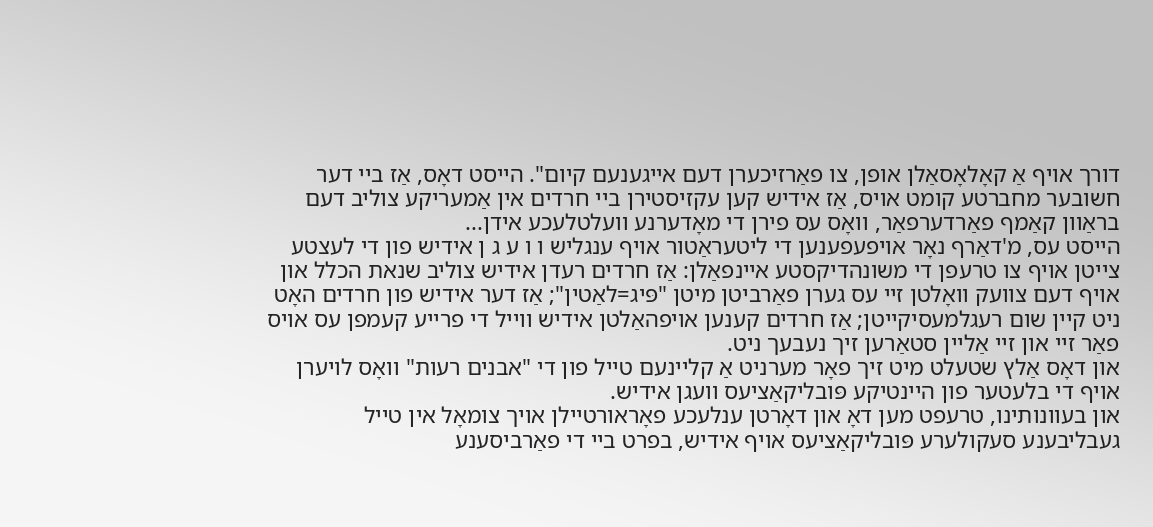דורך אויף אַ קאָלאָסאַלן אופן, צו פאַרזיכערן דעם אייגענעם קיום". הייסט דאָס, אַז ביי דער חשובער מחברטע קומט אויס, אַז אידיש קען עקזיסטירן ביי חרדים אין אַמעריקע צוליב דעם בראַוון קאַמף פאַרדערפאַר, וואָס עס פירן די מאָדערנע וועלטלעכע אידן...
הייסט עס, מ'דאַרף נאָר אויפעפענען די ליטעראַטור אויף ענגליש ו ו ע ג ן אידיש פון די לעצטע צייטן אויף צו טרעפן די משונהדיקסטע איינפאַלן: אַז חרדים רעדן אידיש צוליב שנאת הכלל און אויף דעם צוועק וואָלטן זיי עס גערן פאַרביטן מיטן "פּיג=לאַטין"; אַז דער אידיש פון חרדים האָט ניט קיין שום רעגלמעסיקייטן; אַז חרדים קענען אויפהאַלטן אידיש ווייל די פרייע קעמפן עס אויס פאַר זיי און זיי אַליין סטאַרען זיך נעבעך ניט.
און דאָס אַלץ שטעלט מיט זיך פאָר מערניט אַ קליינעם טייל פון די "אבנים רעות" וואָס לויערן אויף די בלעטער פון היינטיקע פּובליקאַציעס וועגן אידיש.
און בעוונותינו, טרעפט מען דאָ און דאָרטן ענלעכע פאָראורטיילן אויך צומאָל אין טייל געבליבענע סעקולערע פּובליקאַציעס אויף אידיש, בפרט ביי די פאַרביסענע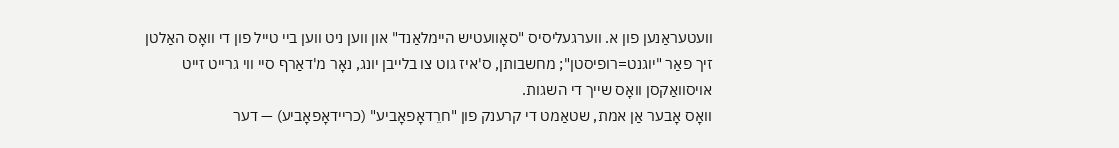וועטעראַנען פון א. ווערגעליסיס "סאָוועטיש היימלאַנד" און ווען ניט ווען ביי טייל פון די וואָס האַלטן זיך פאַר "יוגנט=רופיסטן"; מחשבותן, ס'איז גוט צו בלייבן יונג, נאָר מ'דאַרף סיי ווי גרייט זייט אויסוואַקסן וואָס שייך די השגות.
וואָס אָבער אַן אמת, שטאַמט די קרענק פון "חרֵדאָפאָביע" (כריידאָפאָביע) — דער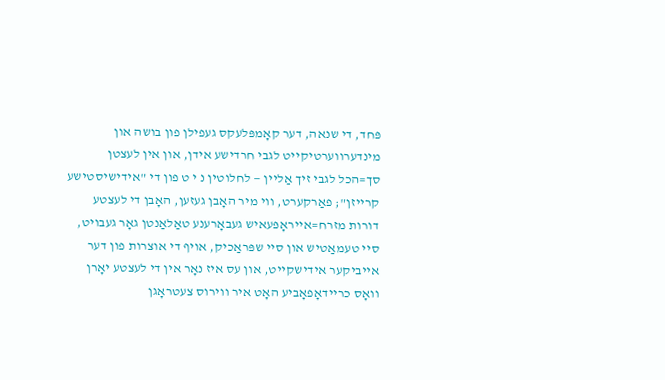פּחד, די שנאה, דער קאָמפּלעקס געפילן פון בושה און מינדערווערטיקייט לגבי חרדישע אידן, און אין לעצטן סך=הכל לגבי זיך אַליין — לחלוטין נ י ט פון די "אידישיסטישע קרייזן"; פאַרקערט, ווי מיר האָבן געזען, האָבן די לעצטע דורות מזרח=אייראָפּעאיש געבאָרענע טאַלאַנטן גאָר געבויט, סיי טעמאַטיש און סיי שפּראַכיק, אויף די אוצרות פון דער אייביקער אידישקייט, און עס איז נאָר אין די לעצטע יאָרן וואָס כריידאָפאָביע האָט איר ווירוס צעטראָגן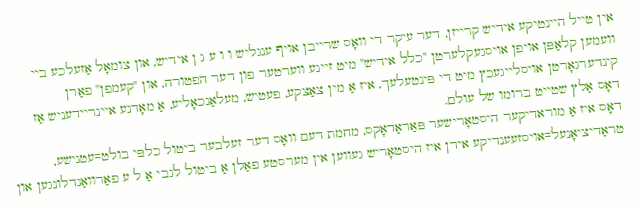אין טייל היינטיקע אידיש קרייזן, דער עיקר די וואָס שרייבן אויף ענגליש ו ו ע ג ן אידיש, און צומאָל אַזעלכע ביי וועמען קלאַפּן אויפן אויסגעקלערטן "כלל אידיש" מיט זיינע ווערטער פון דער הפטורה, און "קעמפן" פאַרן קינדערגאָרטן אויסלייגעכץ מיט די פּינטעלעך, איז אַ מין צאַצקע, פעטיש, מעלאַנכאָליע, אַ מאָדנע איינריידעניש אַז דאָס אַלץ שטייט ברומו של עולם.
דאָס איז אַ מוראדיקער היסטאָרישער פּאַראַדאָקס, מחמת דעם וואָס דער זעלבער ביטול כלפּי בולט=עטנישע, טראַדיציאָנעל=אויסזעענדיקע אידן איז היסטאָריש געווען אין מערסטע פאַלן אַ ביטול לגבי אַ ל ע פאַרוואַנדלונגען און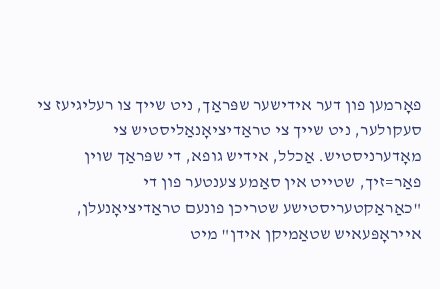פאָרמען פון דער אידישער שפּראַך, ניט שייך צו רעליגיעז צי סעקולער, ניט שייך צי טראַדיציאָנאַליסטיש צי מאָדערניסטיש. אַכלל, אידיש גופא, די שפּראַך שוין פאַר=זיך, שטייט אין סאַמע צענטער פון די "כאַראַקטעריסטישע שטריכן פונעם טראַדיציאָנעלן, אייראָפּעאיש שטאַמיקן אידן" מיט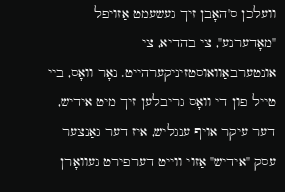וועלכן ס'האָבן זיך געשעמט אַזויפל "מאָדערנע", צי בהדיא, צי אונטערבאַוואוסטזיניקערהייט. נאָר וואָס, ביי טייל פון די וואָס גריבלען זיך מיט אידיש, דער עיקר אויף ענגליש, איז דער גאַנצער עסק "אידיש" אַזוי ווייט דערפירט געוואָרן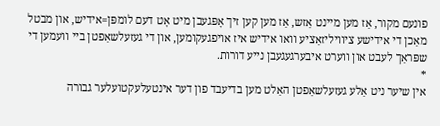פונעם מקור, אַז מען מיינט אַזש, אַז מען קען זיך אָפּגעבן מיט אָט דעם לומפּן=אידיש, און מבטל מאַכן די אידישע ציוויליזאַציע וואו אידיש איז אויפגעקומען, און די געזעלשאַפטן ביי וועמען די שפּראַך לעבט און ווערט איבערגעגעבן נייע דורות.
*
אין שיער ניט אַלע געזעלשאַפטן האַלט מען בדיעבד פון דער אינטעלעקטועלער גבורה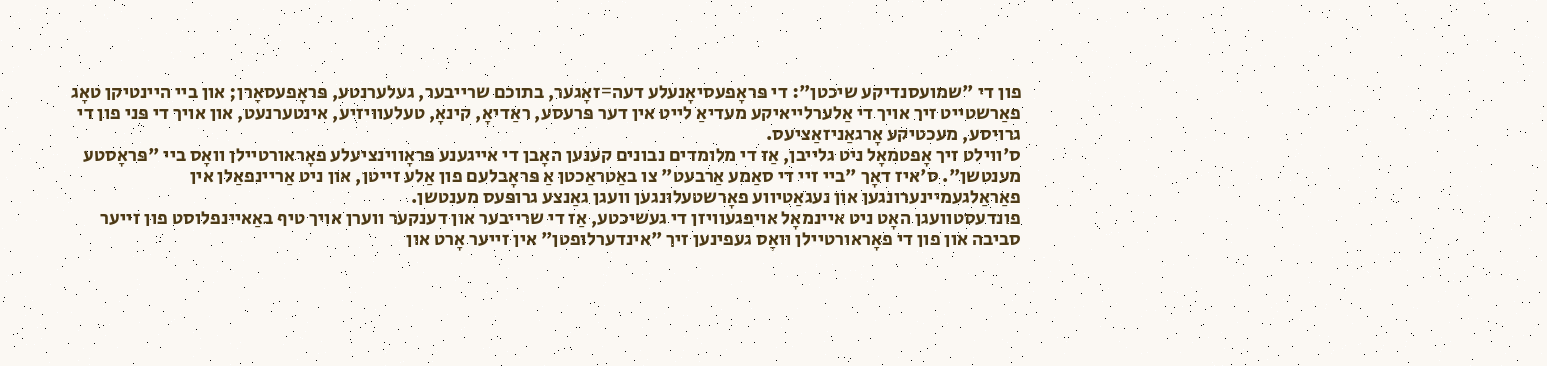פון די "שמועסנדיקע שיכטן": די פּראָפעסיאָנעלע דעה=זאָגער, בתוכם שרייבער, געלערנטע, פּראָפעסאָרן; און ביי היינטיקן טאָג פאַרשטייט זיך אויך די אַלערלייאיקע מעדיאַ לייט אין דער פּרעסע, ראַדיאָ, קינאָ, טעלעוויזיע, אינטערנעט, און אויך די פּני פון די גרויסע, מעכטיקע אָרגאַניזאַציעס.
ס'ווילט זיך אָפטמאָל ניט גלייבן, אַז די מלומדים נבונים קענען האָבן די אייגענע פּראָווינציעלע פאָראורטיילן וואָס ביי "פּראָסטע מענטשן". ס'איז דאָך "ביי זיי די סאַמע אַרבעט" צו באַטראַכטן אַ פּראָבלעם פון אַלע זייטן, און ניט אַריינפאַלן אין פאַראַלגעמיינערונגען און נעגאַטיווע פאָרשטעלונגען וועגן גאַנצע גרופּעס מענטשן.
פונדעסטוועגן האָט ניט איינמאָל אויפגעוויזן די געשיכטע, אַז די שרייבער און דענקער ווערן אויך טיף באַאיינפלוסט פון זייער סביבה און פון די פאָראורטיילן וואָס געפינען זיך "אינדערלופטן" אין זייער אָרט און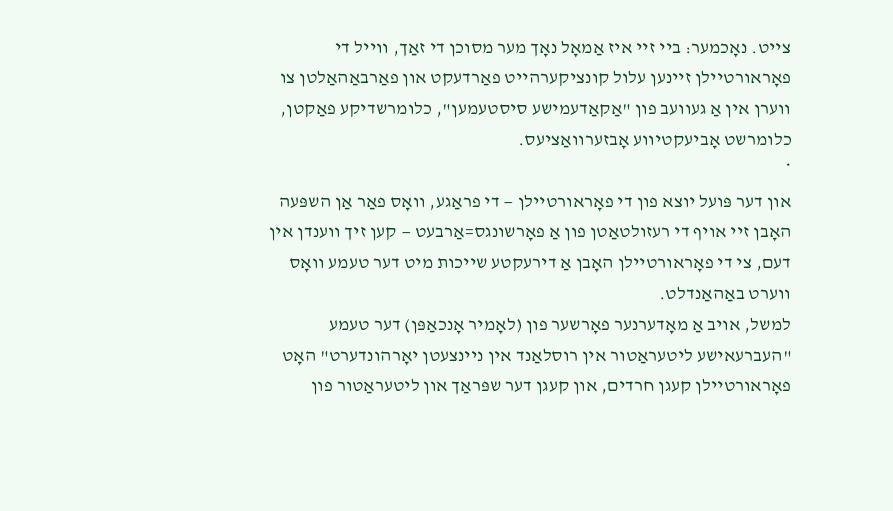צייט. נאָכמער: ביי זיי איז אַמאָל נאָך מער מסוכן די זאַך, ווייל די פאָראורטיילן זיינען עלול קונציקערהייט פאַרדעקט און פאַרבאַהאַלטן צו ווערן אין אַ געוועב פון "אַקאַדעמישע סיסטעמען", כלומרשדיקע פאַקטן, כלומרשט אָביעקטיווע אָבזערוואַציעס.
*
און דער פּועל יוצא פון די פאָראורטיילן — די פראַגע, וואָס פאַר אַן השפּעה האָבן זיי אויף די רעזולטאַטן פון אַ פאָרשונגס=אַרבעט — קען זיך ווענדן אין דעם, צי די פאָראורטיילן האָבן אַ דירעקטע שייכות מיט דער טעמע וואָס ווערט באַהאַנדלט.
למשל, אויב אַ מאָדערנער פאָרשער פון (לאָמיר אָנכאַפּן) דער טעמע "העברעאישע ליטעראַטור אין רוסלאַנד אין ניינצעטן יאָרהונדערט" האָט פאָראורטיילן קעגן חרדים, און קעגן דער שפּראַך און ליטעראַטור פון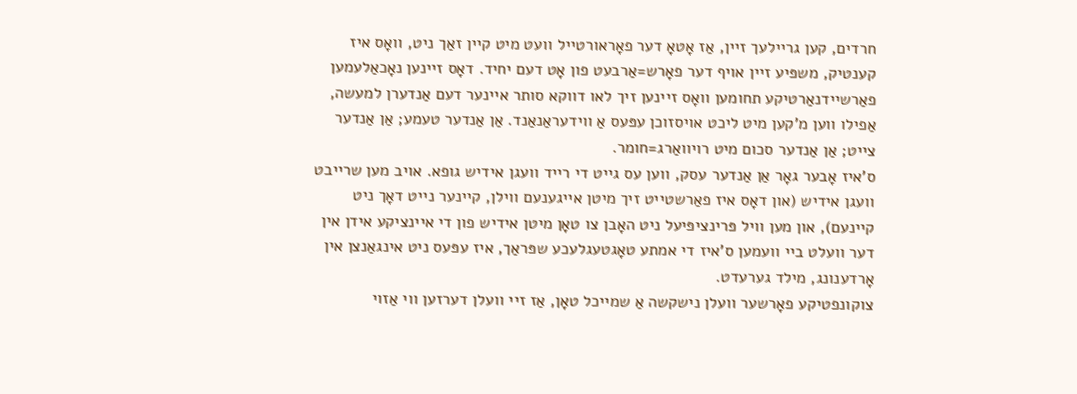חרדים, קען גריילעך זיין, אַז אָטאָ דער פאָראורטייל וועט מיט קיין זאַך ניט, וואָס איז קענטיק, משפּיע זיין אויף דער פאָרש=אַרבעט פון אָט דעם יחיד. דאָס זיינען נאָכאַלעמען פאַרשיידנאַרטיקע תחומען וואָס זיינען זיך לאו דווקא סותר איינער דעם אַנדערן למעשה, אַפילו ווען מ'קען מיט ליכט אויסזוכן עפּעס אַ ווידעראַנאַנד. אַן אַנדער טעמע; אַן אַנדער צייט; אַן אַנדער סכום מיט רויוואַרג=חומר.
ס'איז אָבער גאָר אַן אַנדער עסק, ווען עס גייט די רייד וועגן אידיש גופא. אויב מען שרייבט וועגן אידיש (און דאָס איז פאַרשטייט זיך מיטן אייגענעם ווילן, קיינער נייט דאָך ניט קיינעם), און מען וויל פּרינציפּיעל ניט האָבן צו טאָן מיטן אידיש פון די איינציקע אידן אין דער וועלט ביי וועמען ס'איז די אמתע טאָגטעגלעכע שפּראַך, איז עפּעס ניט אינגאַנצן אין אָרדענונג, מילד גערעדט.
צוקונפטיקע פאָרשער וועלן נישקשה אַ שמייכל טאָן, אַז זיי וועלן דערזען ווי אַזוי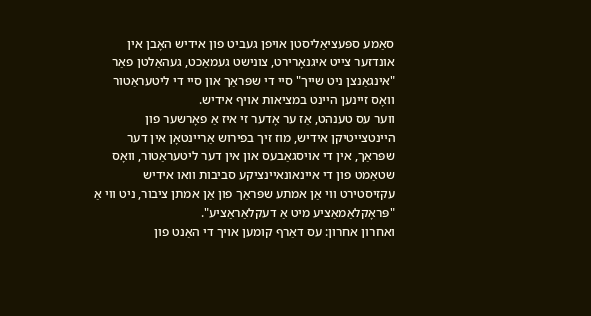סאַמע ספּעציאַליסטן אויפן געביט פון אידיש האָבן אין אונדזער צייט איגנאָרירט, צונישט געמאַכט, געהאַלטן פאַר "אינגאַנצן ניט שייך" סיי די שפּראַך און סיי די ליטעראַטור וואָס זיינען היינט במציאות אויף אידיש.
ווער עס טענהט, אַז ער אָדער זי איז אַ פאָרשער פון היינטצייטיקן אידיש, מוז זיך בפירוש אַריינטאָן אין דער שפּראַך, אין די אויסגאַבעס און אין דער ליטעראַטור, וואָס שטאַמט פון די איינאונאיינציקע סביבות וואו אידיש עקזיסטירט ווי אַן אמתע שפּראַך פון אַן אמתן ציבור, ניט ווי אַ "פּראָקלאַמאַציע מיט אַ דעקלאַראַציע".
ואחרון אחרון: עס דאַרף קומען אויך די האַנט פון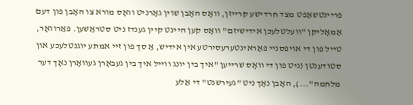פריינטשאַפט מצד חרדישע קרייזן, וואָס האָבן שוין גאָרניט וואָס מורא צו האָבן פון דעם אַמאָליקן "וועלטלעכן אידישיזם" וואָס קען היינט קיין גענדז ניט סטראַשען. פאַרוואָר, טייל פון די אויפסניי פאַראינטערעסירטע אין אידיש, אַ סך פון זיי אמתע יוגנטלעכע און סטודענטן (ניט פון די וואָס שרייען "איך בין יונג ווייל איך בין געבאָרן געוואָרן נאָך דער מלחמה"...), האָבן נאָך ניט "געירשנט" די אַלע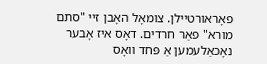פאָראורטיילן. צומאָל האָבן זיי "סתם מורא" פאַר חרדים. דאָס איז אָבער נאָכאַלעמען אַ פּחד וואָס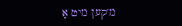מ'קען מיט אַ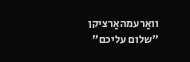וואַרעמהאַרציקן "שלום עליכם"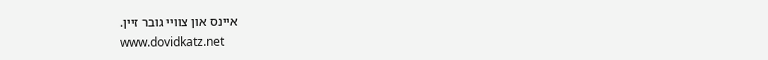איינס און צוויי גובר זיין.
www.dovidkatz.net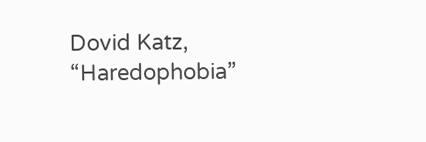Dovid Katz, “Haredophobia”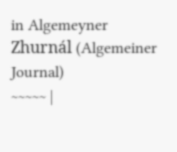in Algemeyner Zhurnál (Algemeiner Journal)
~~~~~ |